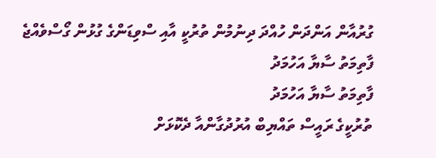ގުރުއާން އަންދަން ހުއްދަ ދިނުމުން ތުރުކީ އާއި ސްވިޑަންގެ ގުޅުން ގޯސްވެއްޖެ
ފާތިމަތު ސާޔާ އަހުމަދު
ފާތިމަތު ސާޔާ އަހުމަދު
ތުރުކީގެ ރައީސް ތައްޔިބް އުރުދުގާންއާ ދެކޮޅަށް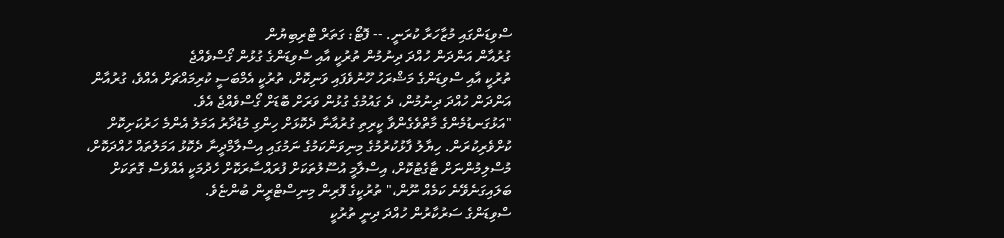ސްވިޑަންގައި މުޒާހަރާ ކުރަނީ. -- ފޮޓޯ: ގަތަރް ޓްރިބިޔުން
ގުރުއާން އަންދަން ހުއްދަ ދިނުމުން ތުރުކީ އާއި ސްވިޑަންގެ ގުޅުން ގޯސްވެއްޖެ
ތުރުކީ އާއި ސްވިޑަންގެ މަޝްރަހު ހޫނުވެފައި ވަނިކޮށް، ތުރުކީ އެމްބަސީ ކުރިމައްޗަށް އެއްވެ، ގުރުއާން އަންދަން ހުއްދަ ދިނުމުން، ދެ ގައުމުގެ ގުޅުން ވަރަށް ބޮޑަށް ގޯސްވެއްޖެ އެވެ.
"އަޅުގަނޑުމެންގެ މާތްވެގެންވާ ކީރިތި ގުރުއާނާ ދެކޮޅަށް ހިންގި މުޑުދާރު އަމަލު އެންމެ ހަރުކަށިކޮށް ކުށްވެރިކުރަން. ހިޔާލު ފާޅުކުރުމުގެ މިނިވަންކަމުގެ ނަމުގައި އިސްލާމްދީނާ ދެކޮޅު އަމަލުތައް ހުއްދަކޮށް، މުސްލިމުންނަށް ޓާގެޓުކޮށް، އިސްލާމީ އުސޫލުތަކަށް ފުރައްސާރަކޮށް ހެދުމަކީ އެއްވެސް ގޮތަކަށް ބަލައިގަނެވޭނެ ކަމެއް ނޫން،" ތުރުކީގެ ފޮރިން މިނިސްޓްރީން ބުންޏެވެ.
ސްވިޑަންގެ ސަރުކާރުން ހުއްދަ ދިނީ ތުރުކީ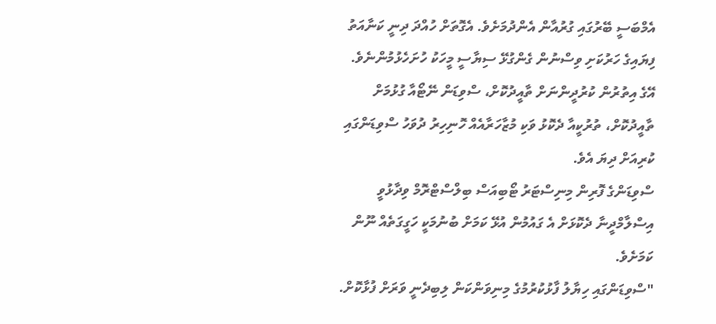އެމްބަސީ ބޭރުގައި ގުރުއާން އެންދުމަށެވެ. އެގޮތަށް ހުއްދަ ދިނީ ކަނާއަތު ފިޔައިގެ ހަރުކަށި ވިސްނުން ގެންގުޅޭ ސިޔާސީ މީހަކު ހުށަހެޅުމުންނެވެ.
އޭގެ އިތުރުން ކުރުދީންނަށް ތާއީދުކޮށް، ސްވިޑަން ނޭޓޯއާ ގުޅުމަށް ތާއީދުކޮށް، ތުރުކީއާ ދެކޮޅު ވަކި މުޒާހަރާއެއް ހޮނިހިރު ދުވަހު ސްވިޑަންގައި ކުރިއަށް ދިޔަ އެވެ.
ސްވިޑަންގެ ފޮރިން މިނިސްޓަރު ޓޯބިއަސް ބިލްސްޓްރޮމް ވިދާޅުވީ އިސްލާމްދީނާ ދެކޮޅަށް އެ ގައުމުން އުޅޭ ކަމަށް ބުނުމަކީ ހަގީގަތެއް ނޫން ކަމަށެވެ.
"ސްވިޑަންގައި ހިޔާލު ފާޅުކުރުމުގެ މިނިވަންކަން ލިބިދެނީ ވަރަށް ފުޅާކޮށް.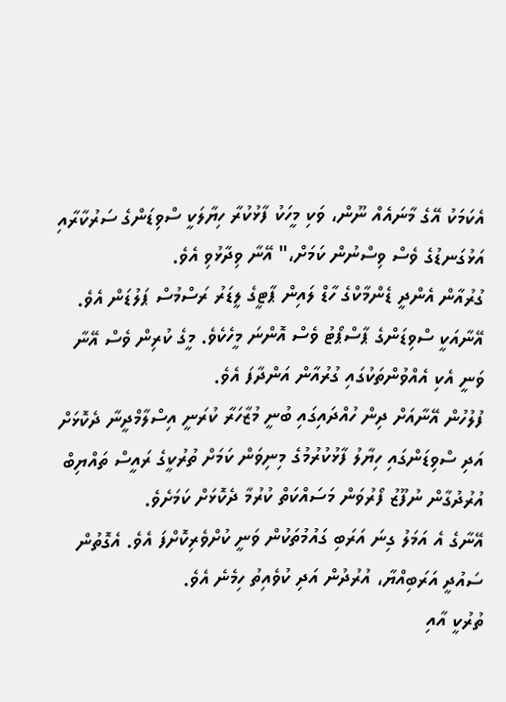އެކަމަކު އޭގެ މާނައެއް ނޫން، ވަކި މީހަކު ފާޅުކުރާ ހިޔާލަކީ ސްވިޑަންގެ ސަރުކާރާއި އަޅުގަނޑުގެ ވެސް ވިސްނުން ކަމަށް،" އޭނާ ވިދާޅުވި އެވެ.
ގުރުއާން އެންދީ ޑެންމާކްގެ ހާޑް ލައިން ޕާޓީގެ ލީޑަރު ރަސްމުސް ޕަލުޑަން އެވެ. އޭނާއަކީ ސްވިޑަންގެ ޕާސްޕޯޓު ވެސް އޮންނަ މީހެކެވެ. މީގެ ކުރިން ވެސް އޭނާ ވަނީ އެކި އެއްވުންތަކުގައި ގުރުއާން އަންދާފަ އެވެ.
ފުލުހުން އޭނާއަށް ދިން ހުއްދައިގައި ބުނީ މުޒާހަރާ ކުރަނީ އިސްލާމްދީނާ ދެކޮޅަށް އަދި ސްވިޑަންގައި ހިޔާލު ފާޅުކުރުމުގެ މިނިވަން ކަމަށް ތުރުކީގެ ރައީސް ތައްޔިބް އުރުދުގާން ނުފޫޒު ފޯރުވަން މަސައްކަތް ކުރުމާ ދެކޮޅަށް ކަމަށެވެ.
އޭނާގެ އެ އަމަލު ގިނަ އަރަބި ގައުމުތަކުން ވަނީ ކުށްވެރިކޮށްފަ އެވެ. އެގޮތުން ސައުދީ އަރަބިއްޔާ، އުރުދުން އަދި ކުވެއިތު ހިމެނެ އެވެ.
ތުރުކީ އާއި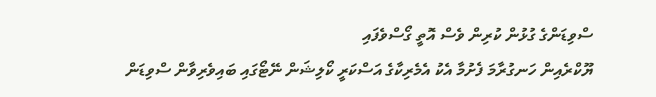ސްވިޑަންގެ ގުޅުން ކުރިން ވެސް އޮތީ ގޯސްވެފައި
ޔޫކްރެއިން ހަނގުރާމަ ފެށުމާ އެކު އެމެރިކާގެ އަސްކަރީ ކޯލިޝަން ނޭޓޯގައި ބައިވެރިވާން ސްވިޑަން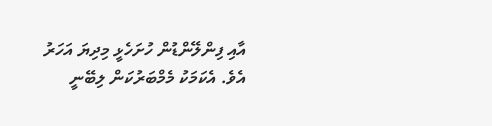އާއި ފިންލޭންޑުން ހުށަހެޅީ މިދިޔަ އަހަރު އެވެ. އެކަމަކު މެމްބަރުކަން ލިބޭނީ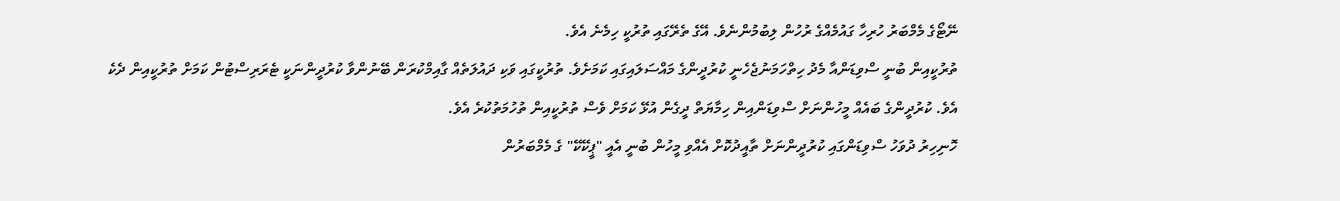ނޭޓޯގެ މެމްބަރު ހުރިހާ ގައުމެއްގެ ރުހުން ލިބުމުންނެވެ. އޭގެ ތެރޭގައި ތުރުކީ ހިމެނެ އެވެ.
ތުރުކީއިން ބުނީ ސްވިޑަންއާ މެދު ހިތްހަމަނުޖެހެނީ ކުރުދީންގެ މައްސަލައިގައި ކަމަށެވެ. ތުރުކީގައި ވަކި ދައުލަތެއް ގާއިމްކުރަން ބޭނުންވާ ކުރުދީންނަކީ ޓެރަރިސްޓުން ކަމަށް ތުރުކީއިން ދެކެ އެވެ. ކުރުދީންގެ ބައެއް މީހުންނަށް ސްވިޑަންއިން ހިމާޔަތް ދީގެން އުޅޭ ކަމަށް ވެސް ތުރުކީއިން ތުހުމަތުކުރެ އެވެ.
ހޮނިހިރު ދުވަހު ސްވިޑަންގައި ކުރުދީންނަށް ތާއީދުކޮށް އެއްވި މީހުން ބުނީ އެއީ "ޕީކޭކޭ" ގެ މެމްބަރުން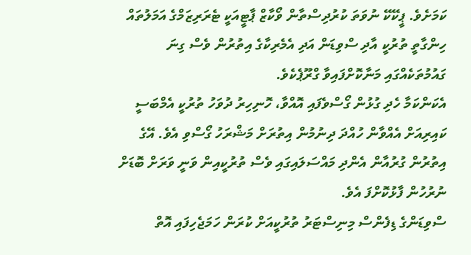ކަމަށެވެ. ޕީކޭކޭ ނުވަތަ ކުރުދިސްތާން ވޯކާޒް ޕާޓީއަކީ ޓެރަރިޒަމްގެ އަމަލުތައް ހިންގާތީ ތުރުކީ އާދި ސްވިޑަން އަދި އެމެރިކާގެ އިތުރުން ވެސް ގިނަ ގައުމުތަކެއްގައި މަނާކޮށްފައިވާ ގްރޫޕެކެވެ.
އެކަންކަމާ ހެދި ގުޅުން ގޯސްވެފައި އޮއްވާ، ހޮނިހިރު ދުވަހު ތުރުކީ އެމްބަސީ ކައިރިއަށް އެއްވާން ހުއްދަ ދިނުމުން އިތުރަށް މަޝްރަހު ގޯސްވި އެވެ. އޭގެ އިތުރުން ގުރުއާން އެންދި މައްސަލައިގައި ވެސް ތުރުކީއިން ވަނީ ވަރަށް ބޮޑަށް ނުރުހުން ފާޅުކޮށްފަ އެވެ.
ސްވިޑަންގެ ޑިފެންސް މިނިސްޓަރު ތުރުކީއަށް ކުރަން ހަމަޖެހިފައި އޮތް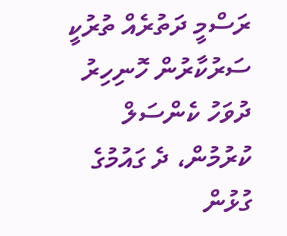ރަސްމީ ދަތުރެއް ތުރުކީ ސަރުކާރުން ހޮނިހިރު ދުވަހު ކެންސަލް ކުރުމުން، ދެ ގައުމުގެ ގުޅުން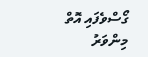ގޯސްވެފައި އޮތް މިންވަރު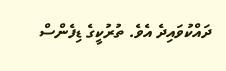ދައްކުވައިދެ އެވެ. ތުރުކީގެ ޑިފެންސް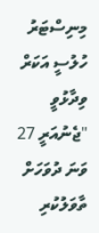މިނިސްޓަރު ހުލުސީ އަކަރް ވިދާޅުވީ "ޖެނުއަރީ 27 ވަނަ ދުވަހަށް ތާވަލުކުރި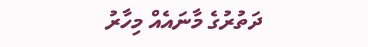ދަތުރުގެ މާނައެއް މިހާރު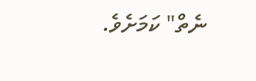ނެތް" ކަމަށެވެ.